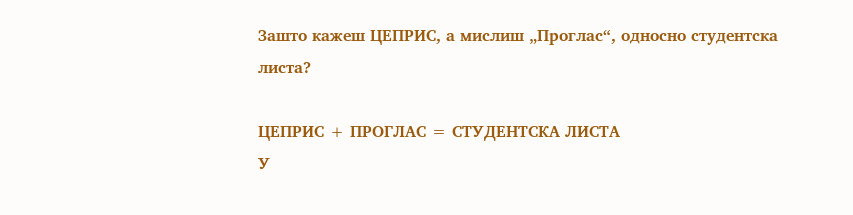Зашто кажеш ЦЕПРИС, а мислиш „Проглас“, односно студентска листа?

ЦЕПРИС + ПРОГЛАС = СТУДЕНТСКА ЛИСТА
У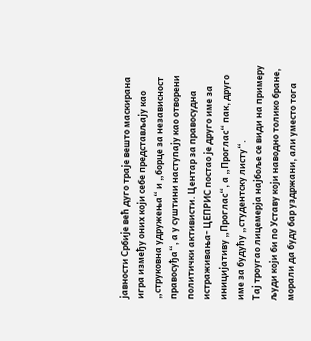јавности Србије већ дуго траје вешто маскирана игра између оних који себе представљају као „струковна удружења“ и „борце за независност правосуђа“, а у суштини наступају као отворени политички активисти. Центар за правосудна истраживања- ЦЕПРИС постао је друго име за иницијативу „Проглас“, а „Проглас“ пак, друго име за будућу „студентску листу“.
Тај троугао лицемерја најбоље се види на примеру људи који би по Уставу који наводно толико бране, морали да буду бар уздржани, али уместо тога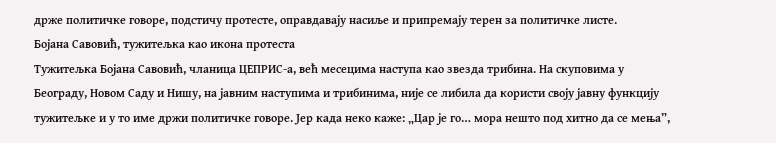држе политичке говоре, подстичу протесте, оправдавају насиље и припремају терен за политичке листе.
Бојана Савовић, тужитељка као икона протеста
Тужитељка Бојана Савовић, чланица ЦЕПРИС-а, већ месецима наступа као звезда трибина. На скуповима у Београду, Новом Саду и Нишу, на јавним наступима и трибинима, није се либила да користи своју јавну функцију тужитељке и у то име држи политичке говоре. Јер када неко каже: „Цар је го… мора нешто под хитно да се мења”,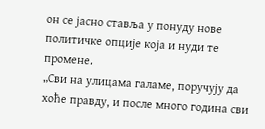он се јасно ставља у понуду нове политичке опције која и нуди те промене.
„Сви на улицама галаме, поручују да хоће правду, и после много година сви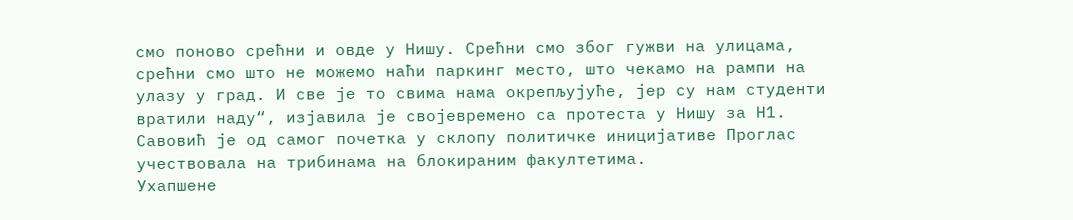смо поново срећни и овде у Нишу. Срећни смо због гужви на улицама, срећни смо што не можемо наћи паркинг место, што чекамо на рампи на улазу у град. И све је то свима нама окрепљујуће, јер су нам студенти вратили наду“, изјавила је својевремено са протеста у Нишу за Н1.
Савовић је од самог почетка у склопу политичке иницијативе Проглас учествовала на трибинама на блокираним факултетима.
Ухапшене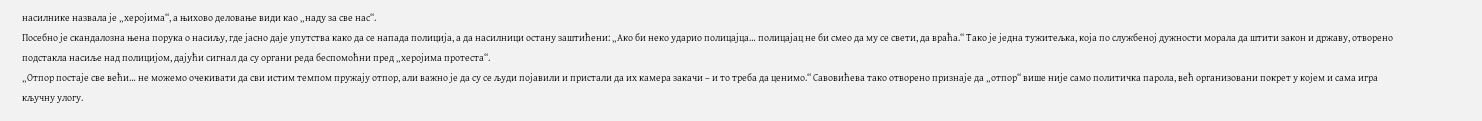насилнике назвала је „херојима“, а њихово деловање види као „наду за све нас“.
Посебно је скандалозна њена порука о насиљу, где јасно даје упутства како да се напада полиција, а да насилници остану заштићени: „Ако би неко ударио полицајца… полицајац не би смео да му се свети, да враћа.“ Тако је једна тужитељка, која по службеној дужности морала да штити закон и државу, отворено подстакла насиље над полицијом, дајући сигнал да су органи реда беспомоћни пред „херојима протеста“.
„Отпор постаје све већи… не можемо очекивати да сви истим темпом пружају отпор, али важно је да су се људи појавили и пристали да их камера закачи – и то треба да ценимо.“ Савовићева тако отворено признаје да „отпор“ више није само политичка парола, већ организовани покрет у којем и сама игра кључну улогу.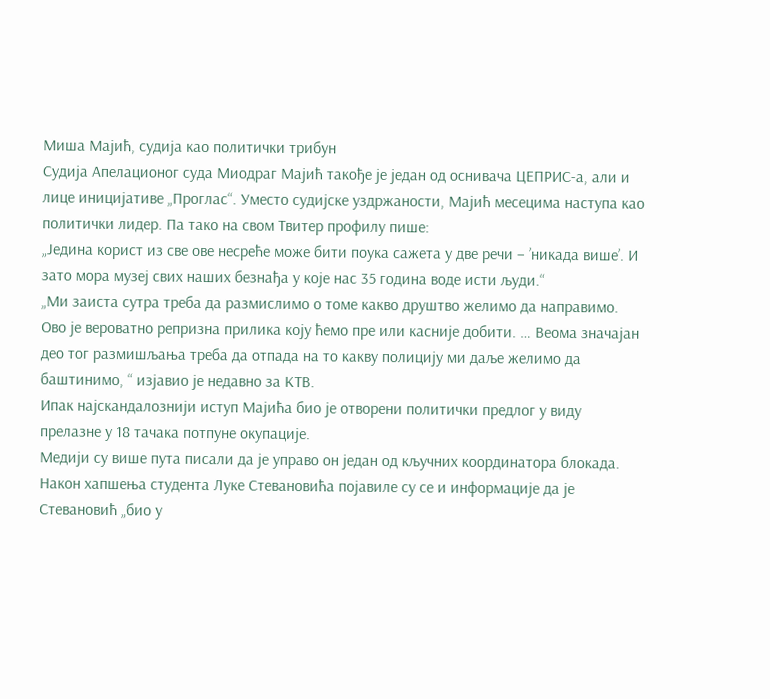Миша Мајић, судија као политички трибун
Судија Апелационог суда Миодраг Мајић такође је један од оснивача ЦЕПРИС-а, али и лице иницијативе „Проглас“. Уместо судијске уздржаности, Мајић месецима наступа као политички лидер. Па тако на свом Твитер профилу пише:
„Једина корист из све ове несреће може бити поука сажета у две речи – ’никада више’. И зато мора музеј свих наших безнађа у које нас 35 година воде исти људи.“
„Ми заиста сутра треба да размислимо о томе какво друштво желимо да направимо. Ово је вероватно репризна прилика коју ћемо пре или касније добити. … Веома значајан део тог размишљања треба да отпада на то какву полицију ми даље желимо да баштинимо, “ изјавио је недавно за КТВ.
Ипак најскандалознији иступ Мајића био је отворени политички предлог у виду прелазне у 18 тачака потпуне окупације.
Медији су више пута писали да је управо он један од кључних координатора блокада. Након хапшења студента Луке Стевановића појавиле су се и информације да је Стевановић „био у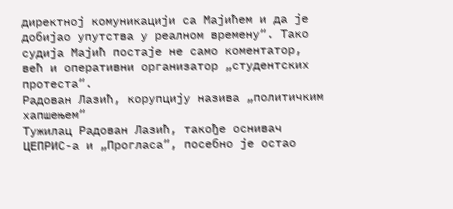директној комуникацији са Мајићем и да је добијао упутства у реалном времену“. Тако судија Мајић постаје не само коментатор, већ и оперативни организатор „студентских протеста“.
Радован Лазић, корупцију назива „политичким хапшењем“
Тужилац Радован Лазић, такође оснивач ЦЕПРИС-а и „Прогласа“, посебно је остао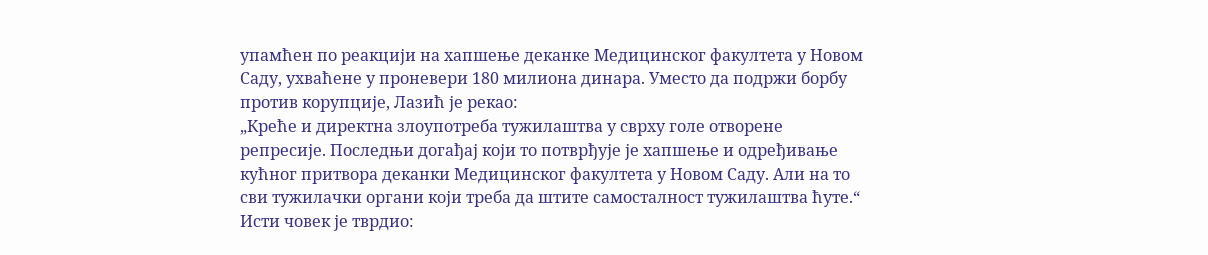упамћен по реакцији на хапшење деканке Медицинског факултета у Новом Саду, ухваћене у проневери 180 милиона динара. Уместо да подржи борбу против корупције, Лазић је рекао:
„Креће и директна злоупотреба тужилаштва у сврху голе отворене репресије. Последњи догађај који то потврђује је хапшење и одређивање кућног притвора деканки Медицинског факултета у Новом Саду. Али на то сви тужилачки органи који треба да штите самосталност тужилаштва ћуте.“
Исти човек је тврдио: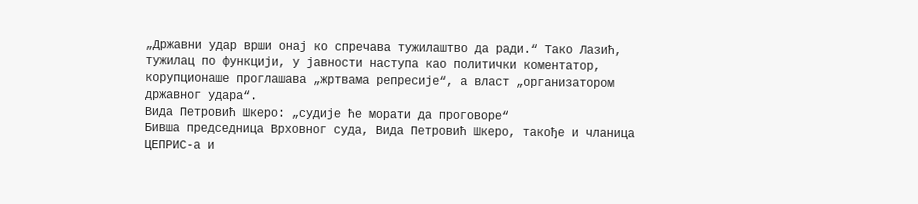„Државни удар врши онај ко спречава тужилаштво да ради.“ Тако Лазић, тужилац по функцији, у јавности наступа као политички коментатор, корупционаше проглашава „жртвама репресије“, а власт „организатором државног удара“.
Вида Петровић Шкеро: „судије ће морати да проговоре“
Бивша председница Врховног суда, Вида Петровић Шкеро, такође и чланица ЦЕПРИС-а и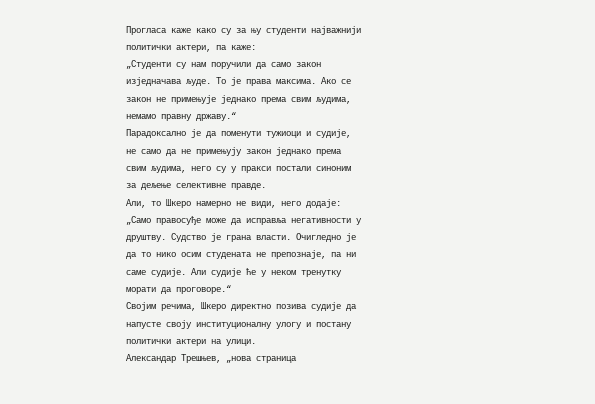Прогласа каже како су за њу студенти најважнији политички актери, па каже:
„Студенти су нам поручили да само закон изједначава људе. То је права максима. Ако се закон не примењује једнако према свим људима, немамо правну државу.“
Парадоксално је да поменути тужиоци и судије, не само да не примењују закон једнако према свим људима, него су у пракси постали синоним за дељење селективне правде.
Али, то Шкеро намерно не види, него додаје: „Само правосуђе може да исправља негативности у друштву. Судство је грана власти. Очигледно је да то нико осим студената не препознаје, па ни саме судије. Али судије ће у неком тренутку морати да проговоре.“
Својим речима, Шкеро директно позива судије да напусте своју институционалну улогу и постану политички актери на улици.
Александар Трешњев, „нова страница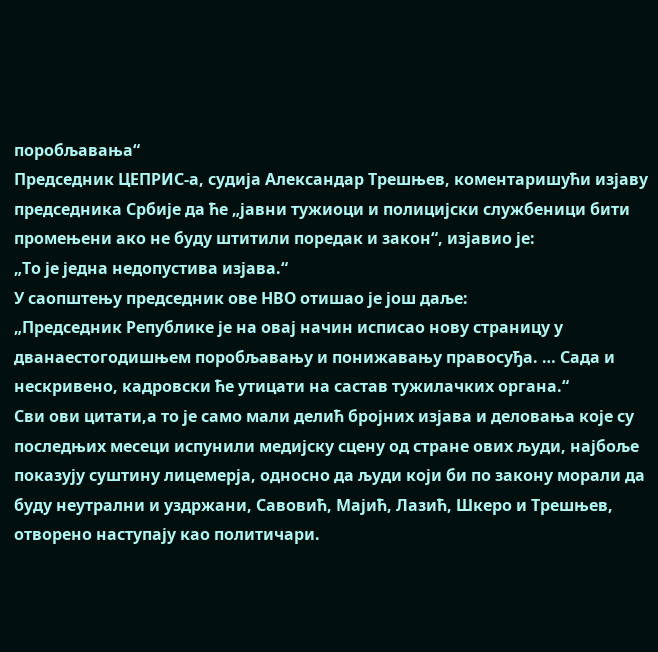поробљавања“
Председник ЦЕПРИС-а, судија Александар Трешњев, коментаришући изјаву председника Србије да ће „јавни тужиоци и полицијски службеници бити промењени ако не буду штитили поредак и закон“, изјавио је:
„То је једна недопустива изјава.“
У саопштењу председник ове НВО отишао је још даље:
„Председник Републике је на овај начин исписао нову страницу у дванаестогодишњем поробљавању и понижавању правосуђа. … Сада и нескривено, кадровски ће утицати на састав тужилачких органа.“
Сви ови цитати,а то је само мали делић бројних изјава и деловања које су последњих месеци испунили медијску сцену од стране ових људи, најбоље показују суштину лицемерја, односно да људи који би по закону морали да буду неутрални и уздржани, Савовић, Мајић, Лазић, Шкеро и Трешњев, отворено наступају као политичари.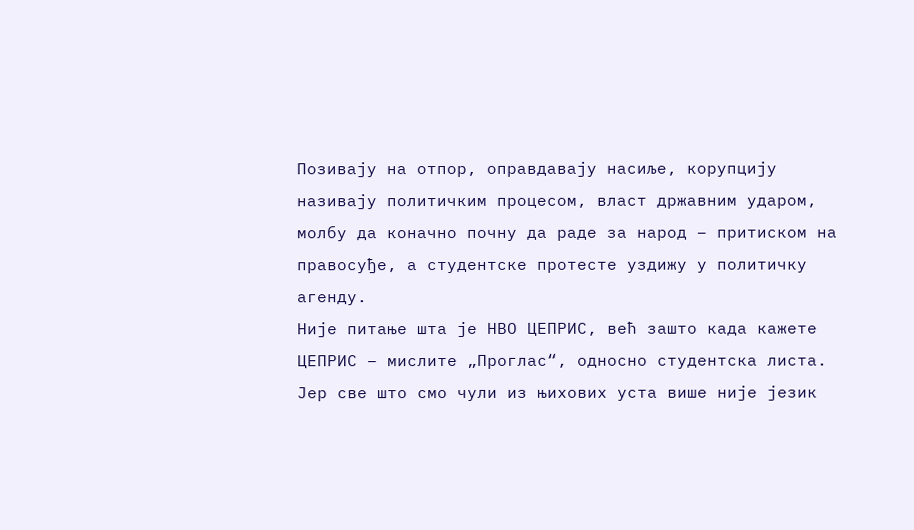Позивају на отпор, оправдавају насиље, корупцију називају политичким процесом, власт државним ударом, молбу да коначно почну да раде за народ – притиском на правосуђе, а студентске протесте уздижу у политичку агенду.
Није питање шта је НВО ЦЕПРИС, већ зашто када кажете ЦЕПРИС – мислите „Проглас“, односно студентска листа. Јер све што смо чули из њихових уста више није језик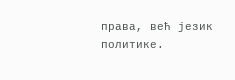права, већ језик политике.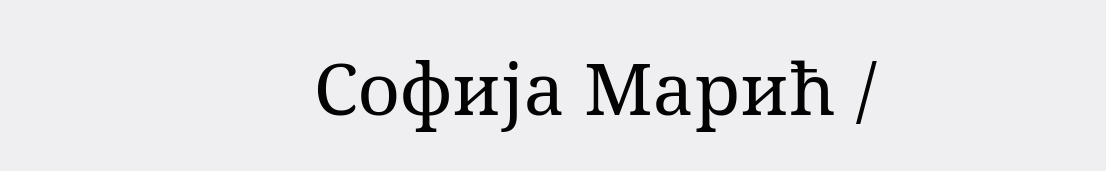Софија Марић /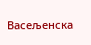Васељенска